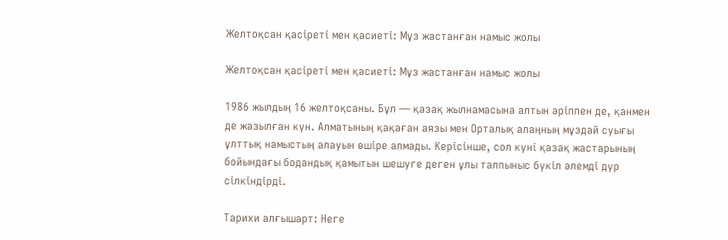Желтоқсан қасіреті мен қасиеті: Мұз жастанған намыс жолы

Желтоқсан қасіреті мен қасиеті: Мұз жастанған намыс жолы

1986 жылдың 16 желтоқсаны. Бұл — қазақ жылнамасына алтын әріппен де, қанмен де жазылған күн. Алматының қақаған аязы мен Орталық алаңның мұздай суығы ұлттық намыстың алауын өшіре алмады. Керісінше, сол күні қазақ жастарының бойындағы бодандық қамытын шешуге деген ұлы талпыныс бүкіл әлемді дүр сілкіндірді.

Тарихи алғышарт: Неге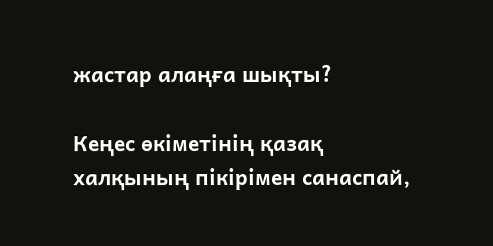жастар алаңға шықты?

Кеңес өкіметінің қазақ халқының пікірімен санаспай,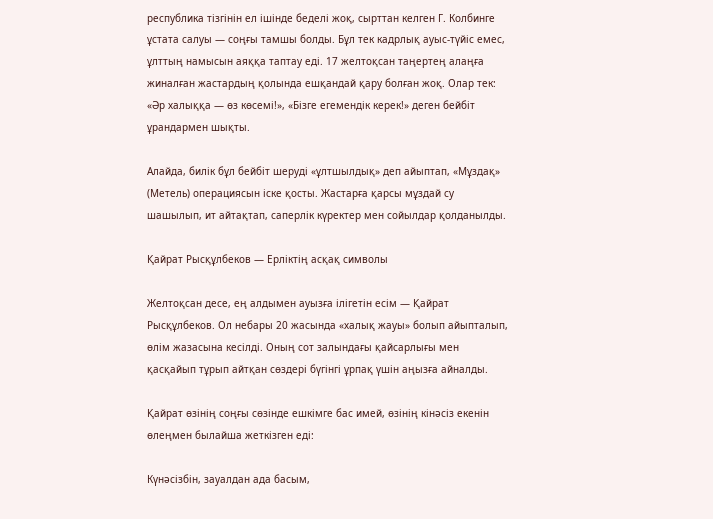республика тізгінін ел ішінде беделі жоқ, сырттан келген Г. Колбинге ұстата салуы — соңғы тамшы болды. Бұл тек кадрлық ауыс-түйіс емес, ұлттың намысын аяққа таптау еді. 17 желтоқсан таңертең алаңға жиналған жастардың қолында ешқандай қару болған жоқ. Олар тек: «Әр халыққа — өз көсемі!», «Бізге егемендік керек!» деген бейбіт ұрандармен шықты.

Алайда, билік бұл бейбіт шеруді «ұлтшылдық» деп айыптап, «Мұздақ» (Метель) операциясын іске қосты. Жастарға қарсы мұздай су шашылып, ит айтақтап, саперлік күректер мен сойылдар қолданылды.

Қайрат Рысқұлбеков — Ерліктің асқақ символы

Желтоқсан десе, ең алдымен ауызға ілігетін есім — Қайрат Рысқұлбеков. Ол небары 20 жасында «халық жауы» болып айыпталып, өлім жазасына кесілді. Оның сот залындағы қайсарлығы мен қасқайып тұрып айтқан сөздері бүгінгі ұрпақ үшін аңызға айналды.

Қайрат өзінің соңғы сөзінде ешкімге бас имей, өзінің кінәсіз екенін өлеңмен былайша жеткізген еді:

Күнәсізбін, зауалдан ада басым,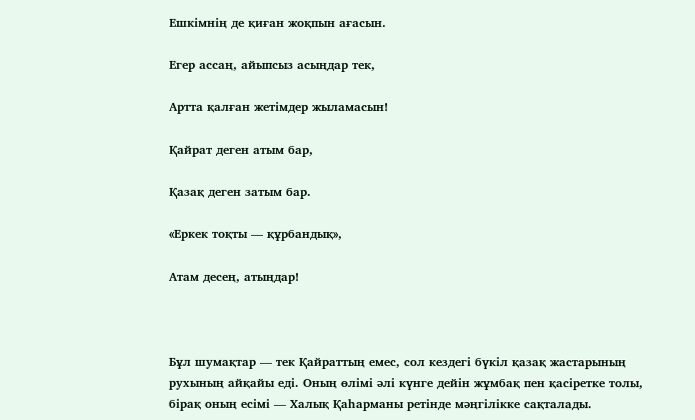Ешкімнің де қиған жоқпын ағасын.

Егер ассаң, айыпсыз асыңдар тек,

Артта қалған жетімдер жыламасын!

Қайрат деген атым бар,

Қазақ деген затым бар.

«Еркек тоқты — құрбандық»,

Атам десең, атыңдар!



Бұл шумақтар — тек Қайраттың емес, сол кездегі бүкіл қазақ жастарының рухының айқайы еді. Оның өлімі әлі күнге дейін жұмбақ пен қасіретке толы, бірақ оның есімі — Халық Қаһарманы ретінде мәңгілікке сақталады.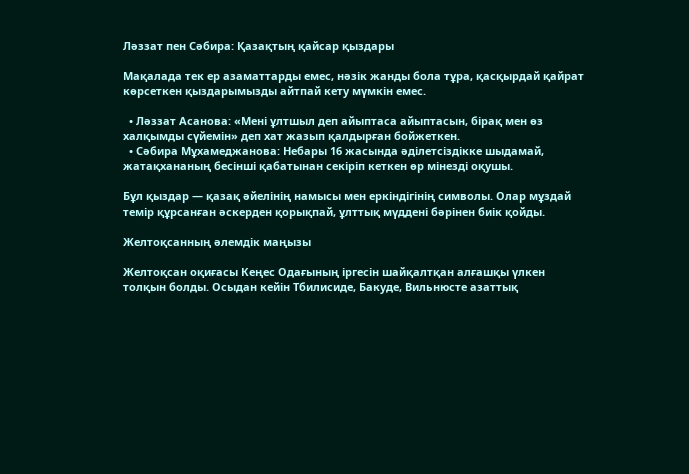Ләззат пен Сәбира: Қазақтың қайсар қыздары

Мақалада тек ер азаматтарды емес, нәзік жанды бола тұра, қасқырдай қайрат көрсеткен қыздарымызды айтпай кету мүмкін емес.

  • Ләззат Асанова: «Мені ұлтшыл деп айыптаса айыптасын, бірақ мен өз халқымды сүйемін» деп хат жазып қалдырған бойжеткен.
  • Сәбира Мұхамеджанова: Небары 16 жасында әділетсіздікке шыдамай, жатақхананың бесінші қабатынан секіріп кеткен өр мінезді оқушы.

Бұл қыздар — қазақ әйелінің намысы мен еркіндігінің символы. Олар мұздай темір құрсанған әскерден қорықпай, ұлттық мүддені бәрінен биік қойды.

Желтоқсанның әлемдік маңызы

Желтоқсан оқиғасы Кеңес Одағының іргесін шайқалтқан алғашқы үлкен толқын болды. Осыдан кейін Тбилисиде, Бакуде, Вильнюсте азаттық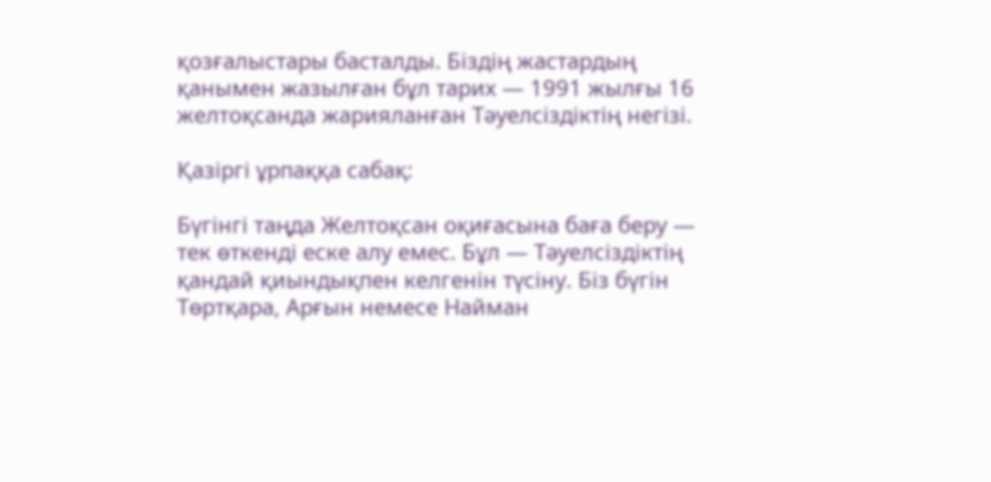қозғалыстары басталды. Біздің жастардың қанымен жазылған бұл тарих — 1991 жылғы 16 желтоқсанда жарияланған Тәуелсіздіктің негізі.

Қазіргі ұрпаққа сабақ:

Бүгінгі таңда Желтоқсан оқиғасына баға беру — тек өткенді еске алу емес. Бұл — Тәуелсіздіктің қандай қиындықпен келгенін түсіну. Біз бүгін Төртқара, Арғын немесе Найман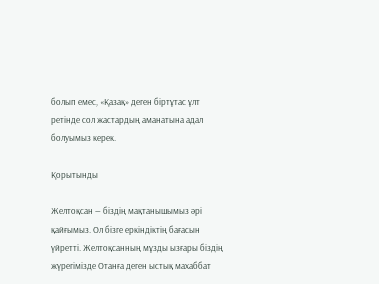болып емес, «Қазақ» деген біртұтас ұлт ретінде сол жастардың аманатына адал болуымыз керек.

Қорытынды

Желтоқсан — біздің мақтанышымыз әрі қайғымыз. Ол бізге еркіндіктің бағасын үйретті. Желтоқсанның мұзды ызғары біздің жүрегімізде Отанға деген ыстық махаббат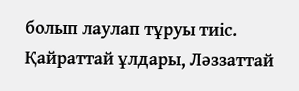болып лаулап тұруы тиіс. Қайраттай ұлдары, Ләззаттай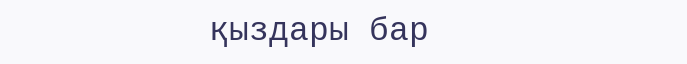қыздары бар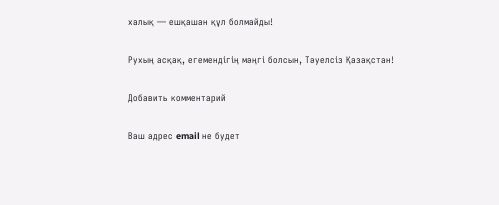халық — ешқашан құл болмайды!

Рухың асқақ, егемендігің мәңгі болсын, Тәуелсіз Қазақстан!

Добавить комментарий

Ваш адрес email не будет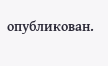опубликован.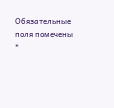Обязательные поля помечены *